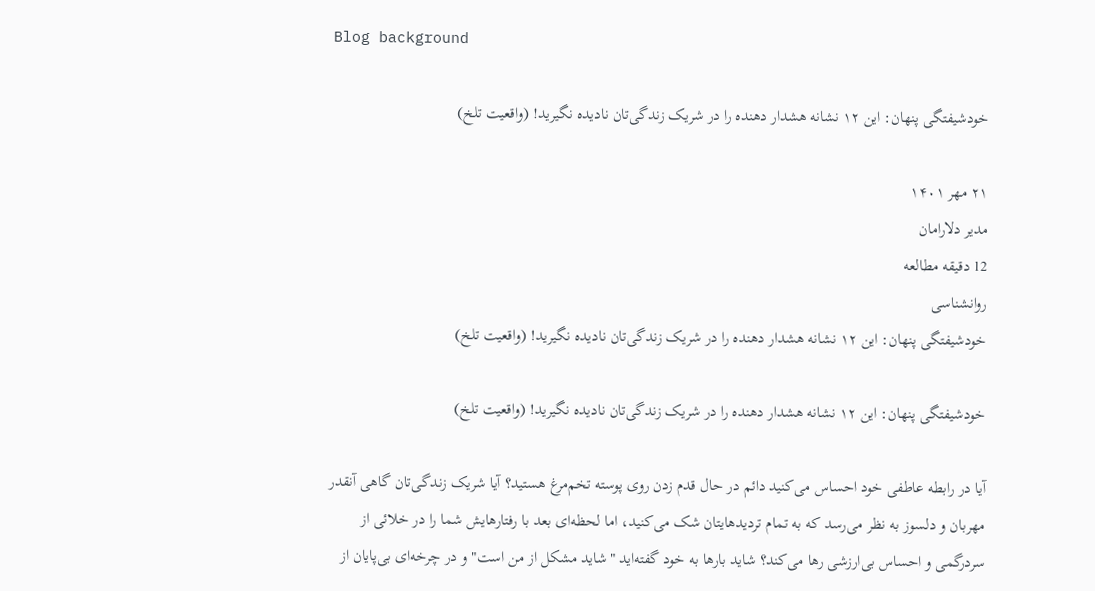Blog background

خودشیفتگی پنهان: این ۱۲ نشانه هشدار دهنده را در شریک زندگی‌تان نادیده نگیرید! (واقعیت تلخ)

۲۱ مهر ۱۴۰۱
مدیر دلارامان
12 دقیقه مطالعه
روانشناسی
خودشیفتگی پنهان: این ۱۲ نشانه هشدار دهنده را در شریک زندگی‌تان نادیده نگیرید! (واقعیت تلخ)

خودشیفتگی پنهان: این ۱۲ نشانه هشدار دهنده را در شریک زندگی‌تان نادیده نگیرید! (واقعیت تلخ)

آیا در رابطه عاطفی خود احساس می‌کنید دائم در حال قدم زدن روی پوسته تخم‌مرغ هستید؟ آیا شریک زندگی‌تان گاهی آنقدر مهربان و دلسوز به نظر می‌رسد که به تمام تردیدهایتان شک می‌کنید، اما لحظه‌ای بعد با رفتارهایش شما را در خلائی از سردرگمی و احساس بی‌ارزشی رها می‌کند؟ شاید بارها به خود گفته‌اید "شاید مشکل از من است" و در چرخه‌ای بی‌پایان از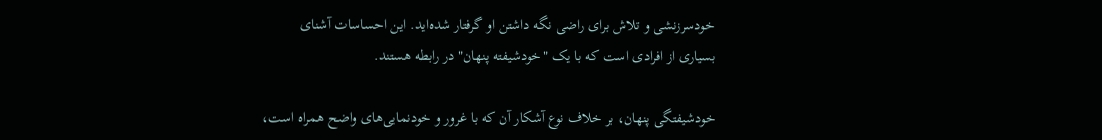خودسرزنشی و تلاش برای راضی نگه داشتن او گرفتار شده‌اید. این احساسات آشنای بسیاری از افرادی است که با یک "خودشیفته پنهان" در رابطه هستند.

خودشیفتگی پنهان، بر خلاف نوع آشکار آن که با غرور و خودنمایی‌های واضح همراه است،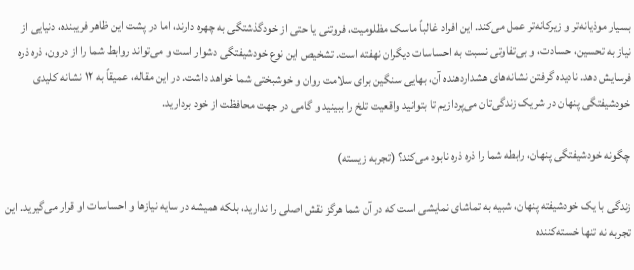بسیار موذیانه‌تر و زیرکانه‌تر عمل می‌کند. این افراد غالباً ماسک مظلومیت، فروتنی یا حتی از خودگذشتگی به چهره دارند، اما در پشت این ظاهر فریبنده، دنیایی از نیاز به تحسین، حسادت، و بی‌تفاوتی نسبت به احساسات دیگران نهفته است. تشخیص این نوع خودشیفتگی دشوار است و می‌تواند روابط شما را از درون، ذره ذره فرسایش دهد. نادیده گرفتن نشانه‌های هشداردهنده آن، بهایی سنگین برای سلامت روان و خوشبختی شما خواهد داشت. در این مقاله، عمیقاً به ۱۲ نشانه کلیدی خودشیفتگی پنهان در شریک زندگی‌تان می‌پردازیم تا بتوانید واقعیت تلخ را ببینید و گامی در جهت محافظت از خود بردارید.

چگونه خودشیفتگی پنهان، رابطه شما را ذره ذره نابود می‌کند؟ (تجربه زیسته)

زندگی با یک خودشیفته پنهان، شبیه به تماشای نمایشی است که در آن شما هرگز نقش اصلی را ندارید، بلکه همیشه در سایه نیازها و احساسات او قرار می‌گیرید. این تجربه نه تنها خسته‌کننده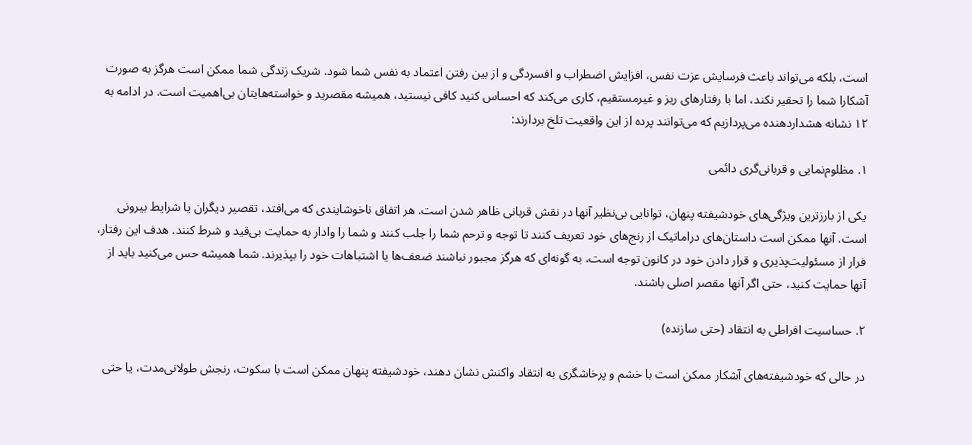است، بلکه می‌تواند باعث فرسایش عزت نفس، افزایش اضطراب و افسردگی و از بین رفتن اعتماد به نفس شما شود. شریک زندگی شما ممکن است هرگز به صورت آشکارا شما را تحقیر نکند، اما با رفتارهای ریز و غیرمستقیم، کاری می‌کند که احساس کنید کافی نیستید، همیشه مقصرید و خواسته‌هایتان بی‌اهمیت است. در ادامه به ۱۲ نشانه هشداردهنده می‌پردازیم که می‌توانند پرده از این واقعیت تلخ بردارند:

۱. مظلوم‌نمایی و قربانی‌گری دائمی

یکی از بارزترین ویژگی‌های خودشیفته پنهان، توانایی بی‌نظیر آنها در نقش قربانی ظاهر شدن است. هر اتفاق ناخوشایندی که می‌افتد، تقصیر دیگران یا شرایط بیرونی است. آنها ممکن است داستان‌های دراماتیک از رنج‌های خود تعریف کنند تا توجه و ترحم شما را جلب کنند و شما را وادار به حمایت بی‌قید و شرط کنند. هدف این رفتار، فرار از مسئولیت‌پذیری و قرار دادن خود در کانون توجه است، به گونه‌ای که هرگز مجبور نباشند ضعف‌ها یا اشتباهات خود را بپذیرند. شما همیشه حس می‌کنید باید از آنها حمایت کنید، حتی اگر آنها مقصر اصلی باشند.

۲. حساسیت افراطی به انتقاد (حتی سازنده)

در حالی که خودشیفته‌های آشکار ممکن است با خشم و پرخاشگری به انتقاد واکنش نشان دهند، خودشیفته پنهان ممکن است با سکوت، رنجش طولانی‌مدت، یا حتی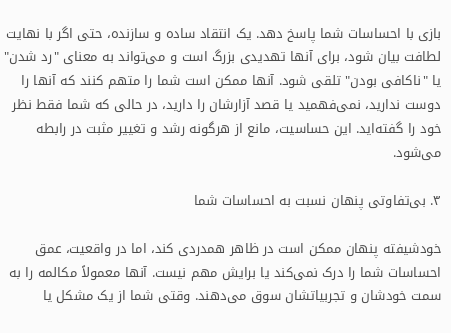بازی با احساسات شما پاسخ دهد. یک انتقاد ساده و سازنده، حتی اگر با نهایت لطافت بیان شود، برای آنها تهدیدی بزرگ است و می‌تواند به معنای "رد شدن" یا "ناکافی بودن" تلقی شود. آنها ممکن است شما را متهم کنند که آنها را دوست ندارید، نمی‌فهمید یا قصد آزارشان را دارید، در حالی که شما فقط نظر خود را گفته‌اید. این حساسیت، مانع از هرگونه رشد و تغییر مثبت در رابطه می‌شود.

۳. بی‌تفاوتی پنهان نسبت به احساسات شما

خودشیفته پنهان ممکن است در ظاهر همدردی کند، اما در واقعیت، عمق احساسات شما را درک نمی‌کند یا برایش مهم نیست. آنها معمولاً مکالمه را به سمت خودشان و تجربیاتشان سوق می‌دهند. وقتی شما از یک مشکل یا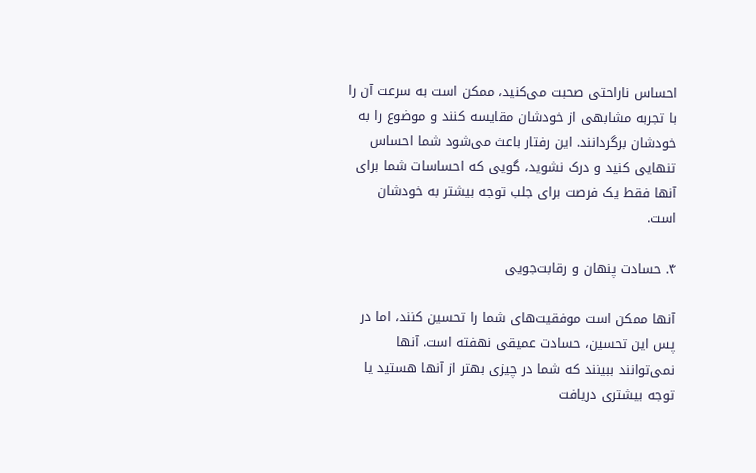احساس ناراحتی صحبت می‌کنید، ممکن است به سرعت آن را با تجربه مشابهی از خودشان مقایسه کنند و موضوع را به خودشان برگردانند. این رفتار باعث می‌شود شما احساس تنهایی کنید و درک نشوید، گویی که احساسات شما برای آنها فقط یک فرصت برای جلب توجه بیشتر به خودشان است.

۴. حسادت پنهان و رقابت‌جویی

آنها ممکن است موفقیت‌های شما را تحسین کنند، اما در پس این تحسین، حسادت عمیقی نهفته است. آنها نمی‌توانند ببینند که شما در چیزی بهتر از آنها هستید یا توجه بیشتری دریافت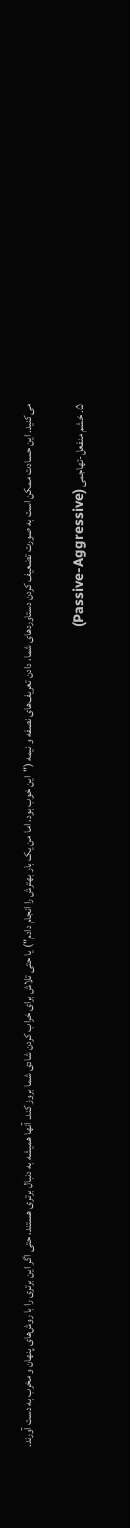می‌کنید. این حسادت ممکن است به صورت تضعیف کردن دستاوردهای شما، دادن تعریف‌های نصفه و نیمه ("این خوب بود، اما من یک بار بهترش را انجام دادم") یا حتی تلاش برای خراب کردن شادی شما بروز کند. آنها همیشه به دنبال برتری هستند، حتی اگر این برتری را با روش‌های پنهان و مخرب به دست آورند.

۵. خشم منفعل-تهاجمی (Passive-Aggressive)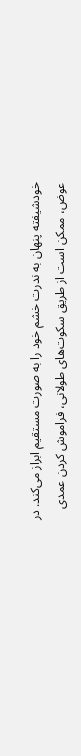خودشیفته پنهان به ندرت خشم خود را به صورت مستقیم ابراز می‌کند. در عوض، ممکن است از طریق سکوت‌های طولانی، فراموش کردن عمدی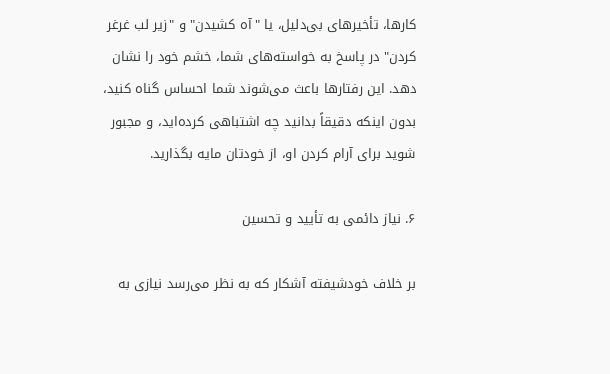کارها، تأخیرهای بی‌دلیل، یا "آه کشیدن" و "زیر لب غرغر کردن" در پاسخ به خواسته‌های شما، خشم خود را نشان دهد. این رفتارها باعث می‌شوند شما احساس گناه کنید، بدون اینکه دقیقاً بدانید چه اشتباهی کرده‌اید، و مجبور شوید برای آرام کردن او، از خودتان مایه بگذارید.

۶. نیاز دائمی به تأیید و تحسین

بر خلاف خودشیفته آشکار که به نظر می‌رسد نیازی به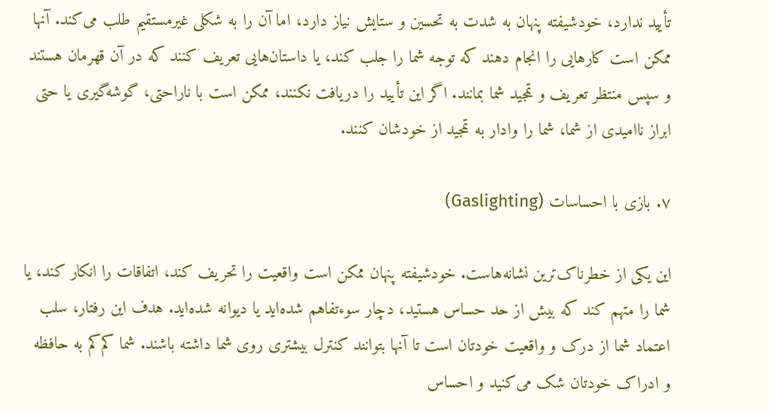تأیید ندارد، خودشیفته پنهان به شدت به تحسین و ستایش نیاز دارد، اما آن را به شکلی غیرمستقیم طلب می‌کند. آنها ممکن است کارهایی را انجام دهند که توجه شما را جلب کند، یا داستان‌هایی تعریف کنند که در آن قهرمان هستند و سپس منتظر تعریف و تمجید شما بمانند. اگر این تأیید را دریافت نکنند، ممکن است با ناراحتی، گوشه‌گیری یا حتی ابراز ناامیدی از شما، شما را وادار به تمجید از خودشان کنند.

۷. بازی با احساسات (Gaslighting)

این یکی از خطرناک‌ترین نشانه‌هاست. خودشیفته پنهان ممکن است واقعیت را تحریف کند، اتفاقات را انکار کند، یا شما را متهم کند که بیش از حد حساس هستید، دچار سوءتفاهم شده‌اید یا دیوانه شده‌اید. هدف این رفتار، سلب اعتماد شما از درک و واقعیت خودتان است تا آنها بتوانند کنترل بیشتری روی شما داشته باشند. شما کم‌کم به حافظه و ادراک خودتان شک می‌کنید و احساس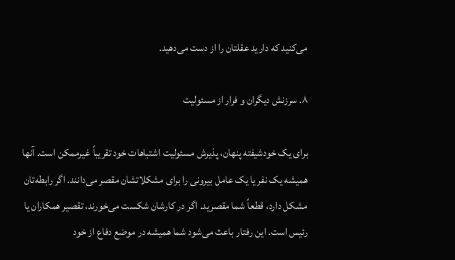می‌کنید که دارید عقلتان را از دست می‌دهید.

۸. سرزنش دیگران و فرار از مسئولیت

برای یک خودشیفته پنهان، پذیرش مسئولیت اشتباهات خود تقریباً غیرممکن است. آنها همیشه یک نفر یا یک عامل بیرونی را برای مشکلاتشان مقصر می‌دانند. اگر رابطه‌تان مشکل دارد، قطعاً شما مقصرید. اگر در کارشان شکست می‌خورند، تقصیر همکاران یا رئیس است. این رفتار باعث می‌شود شما همیشه در موضع دفاع از خود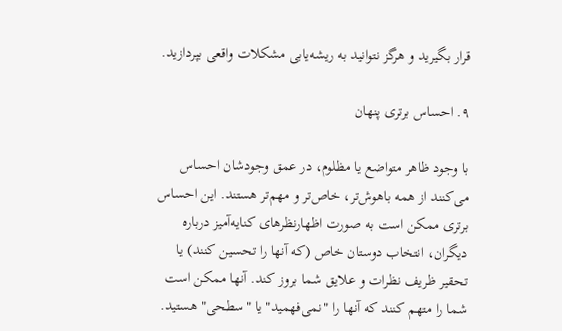قرار بگیرید و هرگز نتوانید به ریشه‌یابی مشکلات واقعی بپردازید.

۹. احساس برتری پنهان

با وجود ظاهر متواضع یا مظلوم، در عمق وجودشان احساس می‌کنند از همه باهوش‌تر، خاص‌تر و مهم‌تر هستند. این احساس برتری ممکن است به صورت اظهارنظرهای کنایه‌آمیز درباره دیگران، انتخاب دوستان خاص (که آنها را تحسین کنند) یا تحقیر ظریف نظرات و علایق شما بروز کند. آنها ممکن است شما را متهم کنند که آنها را "نمی‌فهمید" یا "سطحی" هستید.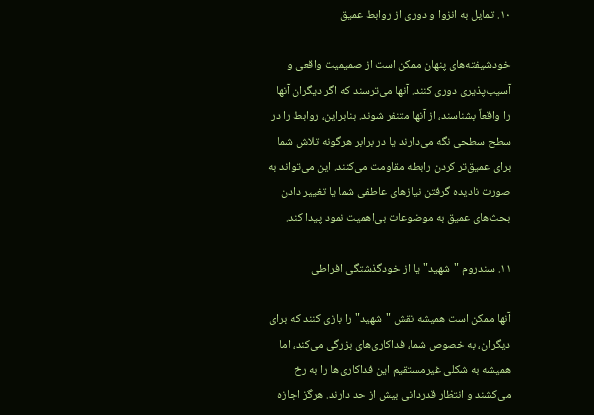۱۰. تمایل به انزوا و دوری از روابط عمیق

خودشیفته‌های پنهان ممکن است از صمیمیت واقعی و آسیب‌پذیری دوری کنند. آنها می‌ترسند که اگر دیگران آنها را واقعاً بشناسند، از آنها متنفر شوند. بنابراین، روابط را در سطح سطحی نگه می‌دارند یا در برابر هرگونه تلاش شما برای عمیق‌تر کردن رابطه مقاومت می‌کنند. این می‌تواند به صورت نادیده گرفتن نیازهای عاطفی شما یا تغییر دادن بحث‌های عمیق به موضوعات بی‌اهمیت نمود پیدا کند.

۱۱. سندروم "شهید" یا از خودگذشتگی افراطی

آنها ممکن است همیشه نقش "شهید" را بازی کنند که برای دیگران، به خصوص شما، فداکاری‌های بزرگی می‌کند، اما همیشه به شکلی غیرمستقیم این فداکاری‌ها را به رخ می‌کشند و انتظار قدردانی بیش از حد دارند. هرگز اجازه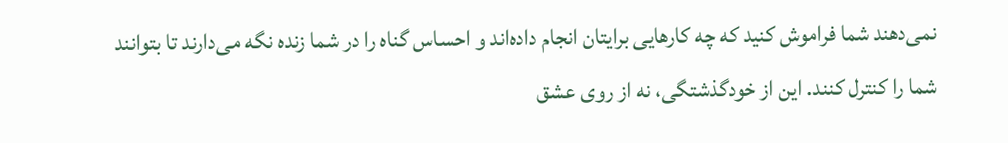نمی‌دهند شما فراموش کنید که چه کارهایی برایتان انجام داده‌اند و احساس گناه را در شما زنده نگه می‌دارند تا بتوانند شما را کنترل کنند. این از خودگذشتگی، نه از روی عشق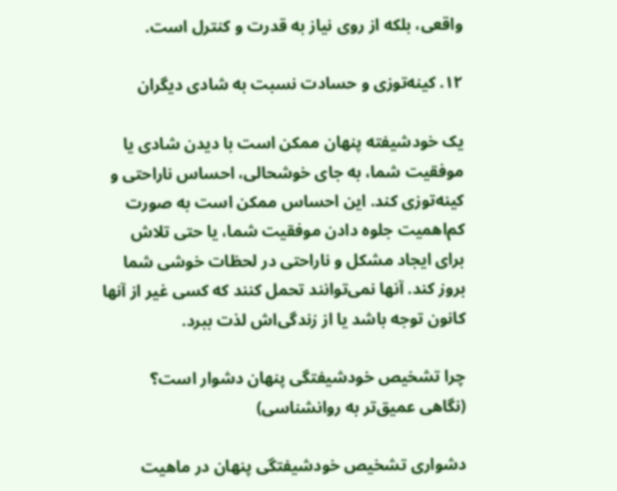واقعی، بلکه از روی نیاز به قدرت و کنترل است.

۱۲. کینه‌توزی و حسادت نسبت به شادی دیگران

یک خودشیفته پنهان ممکن است با دیدن شادی یا موفقیت شما، به جای خوشحالی، احساس ناراحتی و کینه‌توزی کند. این احساس ممکن است به صورت کم‌اهمیت جلوه دادن موفقیت شما، یا حتی تلاش برای ایجاد مشکل و ناراحتی در لحظات خوشی شما بروز کند. آنها نمی‌توانند تحمل کنند که کسی غیر از آنها کانون توجه باشد یا از زندگی‌اش لذت ببرد.

چرا تشخیص خودشیفتگی پنهان دشوار است؟ (نگاهی عمیق‌تر به روانشناسی)

دشواری تشخیص خودشیفتگی پنهان در ماهیت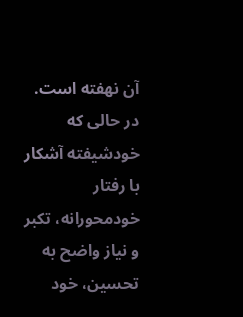آن نهفته است. در حالی که خودشیفته آشکار با رفتار خودمحورانه، تکبر و نیاز واضح به تحسین، خود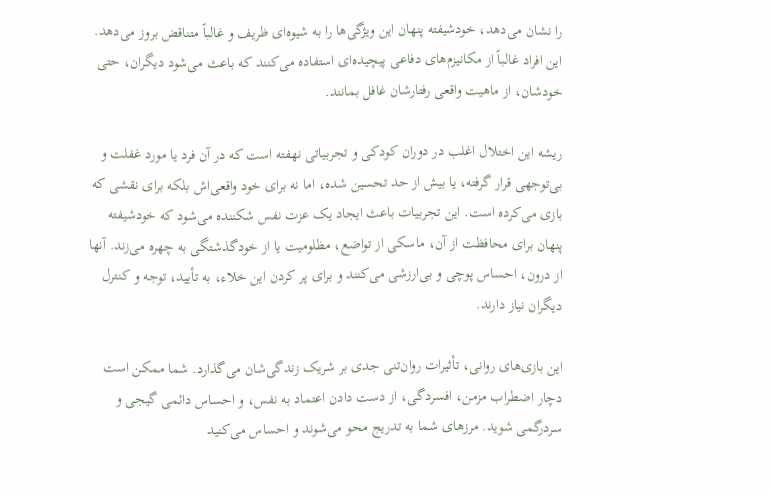را نشان می‌دهد، خودشیفته پنهان این ویژگی‌ها را به شیوه‌ای ظریف و غالباً متناقض بروز می‌دهد. این افراد غالباً از مکانیزم‌های دفاعی پیچیده‌ای استفاده می‌کنند که باعث می‌شود دیگران، حتی خودشان، از ماهیت واقعی رفتارشان غافل بمانند.

ریشه این اختلال اغلب در دوران کودکی و تجربیاتی نهفته است که در آن فرد یا مورد غفلت و بی‌توجهی قرار گرفته، یا بیش از حد تحسین شده، اما نه برای خود واقعی‌اش بلکه برای نقشی که بازی می‌کرده است. این تجربیات باعث ایجاد یک عزت نفس شکننده می‌شود که خودشیفته پنهان برای محافظت از آن، ماسکی از تواضع، مظلومیت یا از خودگذشتگی به چهره می‌زند. آنها از درون، احساس پوچی و بی‌ارزشی می‌کنند و برای پر کردن این خلاء، به تأیید، توجه و کنترل دیگران نیاز دارند.

این بازی‌های روانی، تأثیرات روان‌تنی جدی بر شریک زندگی‌شان می‌گذارد. شما ممکن است دچار اضطراب مزمن، افسردگی، از دست دادن اعتماد به نفس، و احساس دائمی گیجی و سردرگمی شوید. مرزهای شما به تدریج محو می‌شوند و احساس می‌کنید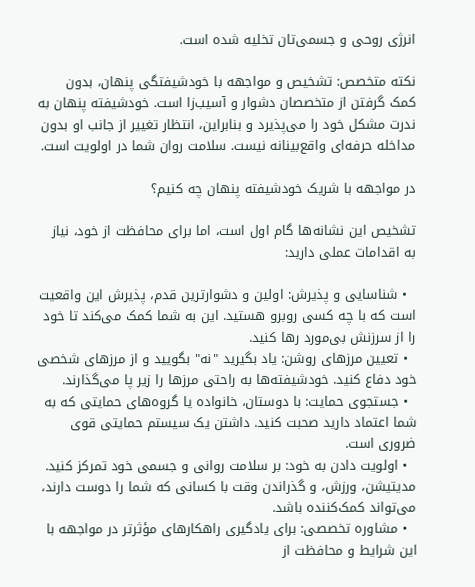انرژی روحی و جسمی‌تان تخلیه شده است.

نکته متخصص: تشخیص و مواجهه با خودشیفتگی پنهان، بدون کمک گرفتن از متخصصان دشوار و آسیب‌زا است. خودشیفته پنهان به ندرت مشکل خود را می‌پذیرد و بنابراین، انتظار تغییر از جانب او بدون مداخله حرفه‌ای واقع‌بینانه نیست. سلامت روان شما در اولویت است.

در مواجهه با شریک خودشیفته پنهان چه کنیم؟

تشخیص این نشانه‌ها گام اول است، اما برای محافظت از خود، نیاز به اقدامات عملی دارید:

  • شناسایی و پذیرش: اولین و دشوارترین قدم، پذیرش این واقعیت است که با چه کسی روبرو هستید. این به شما کمک می‌کند تا خود را از سرزنش بی‌مورد رها کنید.
  • تعیین مرزهای روشن: یاد بگیرید "نه" بگویید و از مرزهای شخصی خود دفاع کنید. خودشیفته‌ها به راحتی مرزها را زیر پا می‌گذارند.
  • جستجوی حمایت: با دوستان، خانواده یا گروه‌های حمایتی که به شما اعتماد دارید صحبت کنید. داشتن یک سیستم حمایتی قوی ضروری است.
  • اولویت دادن به خود: بر سلامت روانی و جسمی خود تمرکز کنید. مدیتیشن، ورزش، و گذراندن وقت با کسانی که شما را دوست دارند، می‌تواند کمک‌کننده باشد.
  • مشاوره تخصصی: برای یادگیری راهکارهای مؤثرتر در مواجهه با این شرایط و محافظت از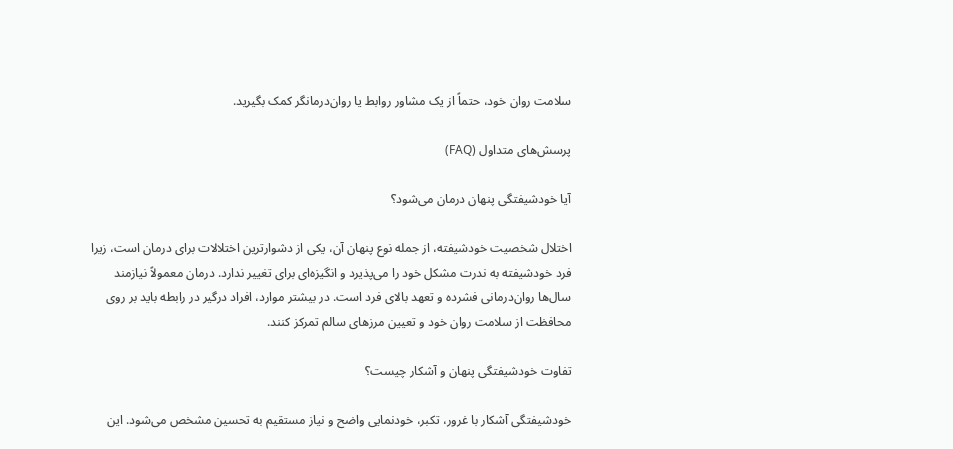سلامت روان خود، حتماً از یک مشاور روابط یا روان‌درمانگر کمک بگیرید.

پرسش‌های متداول (FAQ)

آیا خودشیفتگی پنهان درمان می‌شود؟

اختلال شخصیت خودشیفته، از جمله نوع پنهان آن، یکی از دشوارترین اختلالات برای درمان است، زیرا فرد خودشیفته به ندرت مشکل خود را می‌پذیرد و انگیزه‌ای برای تغییر ندارد. درمان معمولاً نیازمند سال‌ها روان‌درمانی فشرده و تعهد بالای فرد است. در بیشتر موارد، افراد درگیر در رابطه باید بر روی محافظت از سلامت روان خود و تعیین مرزهای سالم تمرکز کنند.

تفاوت خودشیفتگی پنهان و آشکار چیست؟

خودشیفتگی آشکار با غرور، تکبر، خودنمایی واضح و نیاز مستقیم به تحسین مشخص می‌شود. این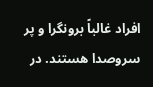افراد غالباً برونگرا و پر سروصدا هستند. در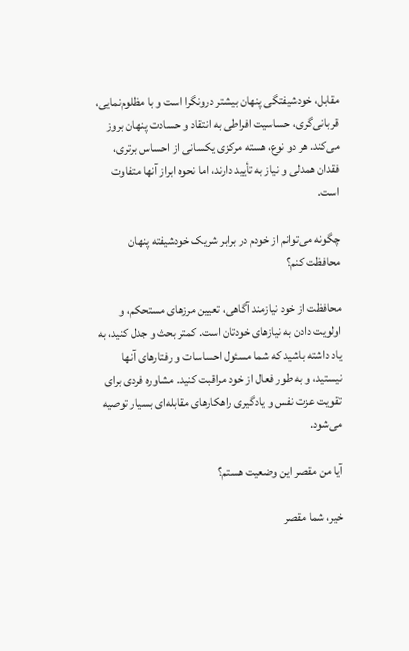مقابل، خودشیفتگی پنهان بیشتر درونگرا است و با مظلوم‌نمایی، قربانی‌گری، حساسیت افراطی به انتقاد و حسادت پنهان بروز می‌کند. هر دو نوع، هسته مرکزی یکسانی از احساس برتری، فقدان همدلی و نیاز به تأیید دارند، اما نحوه ابراز آنها متفاوت است.

چگونه می‌توانم از خودم در برابر شریک خودشیفته پنهان محافظت کنم؟

محافظت از خود نیازمند آگاهی، تعیین مرزهای مستحکم، و اولویت دادن به نیازهای خودتان است. کمتر بحث و جدل کنید، به یاد داشته باشید که شما مسئول احساسات و رفتارهای آنها نیستید، و به طور فعال از خود مراقبت کنید. مشاوره فردی برای تقویت عزت نفس و یادگیری راهکارهای مقابله‌ای بسیار توصیه می‌شود.

آیا من مقصر این وضعیت هستم؟

خیر، شما مقصر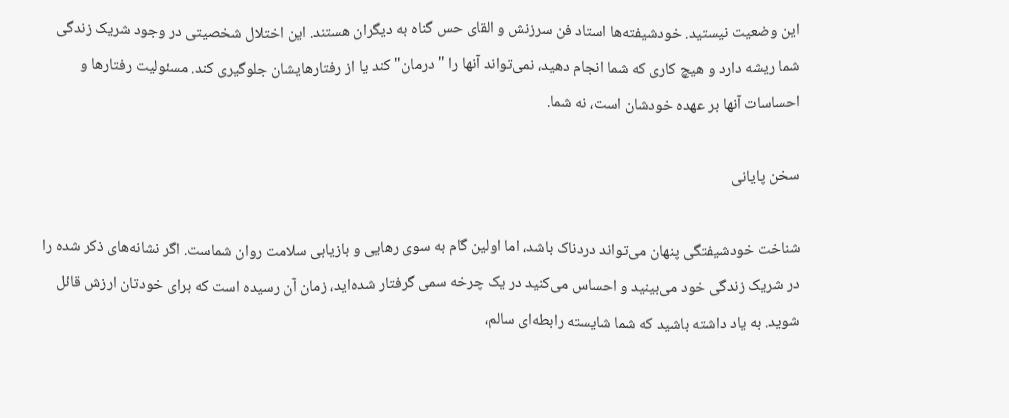این وضعیت نیستید. خودشیفته‌ها استاد فن سرزنش و القای حس گناه به دیگران هستند. این اختلال شخصیتی در وجود شریک زندگی شما ریشه دارد و هیچ کاری که شما انجام دهید، نمی‌تواند آنها را "درمان" کند یا از رفتارهایشان جلوگیری کند. مسئولیت رفتارها و احساسات آنها بر عهده خودشان است، نه شما.

سخن پایانی

شناخت خودشیفتگی پنهان می‌تواند دردناک باشد، اما اولین گام به سوی رهایی و بازیابی سلامت روان شماست. اگر نشانه‌های ذکر شده را در شریک زندگی خود می‌بینید و احساس می‌کنید در یک چرخه سمی گرفتار شده‌اید، زمان آن رسیده است که برای خودتان ارزش قائل شوید. به یاد داشته باشید که شما شایسته رابطه‌ای سالم،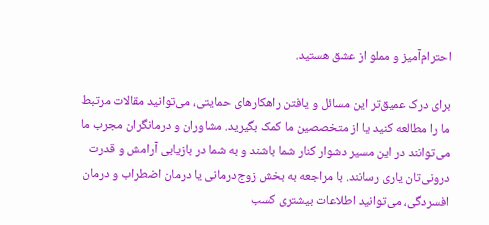احترام‌آمیز و مملو از عشق هستید.

برای درک عمیق‌تر این مسائل و یافتن راهکارهای حمایتی، می‌توانید مقالات مرتبط ما را مطالعه کنید یا از متخصصین ما کمک بگیرید. مشاوران و درمانگران مجرب ما می‌توانند در این مسیر دشوار کنار شما باشند و به شما در بازیابی آرامش و قدرت درونی‌تان یاری رسانند. با مراجعه به بخش زوج‌درمانی یا درمان اضطراب و درمان افسردگی، می‌توانید اطلاعات بیشتری کسب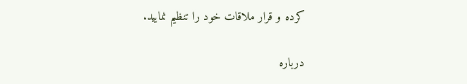کرده و قرار ملاقات خود را تنظیم نمایید.

درباره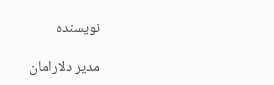نویسنده

مدیر دلارامان